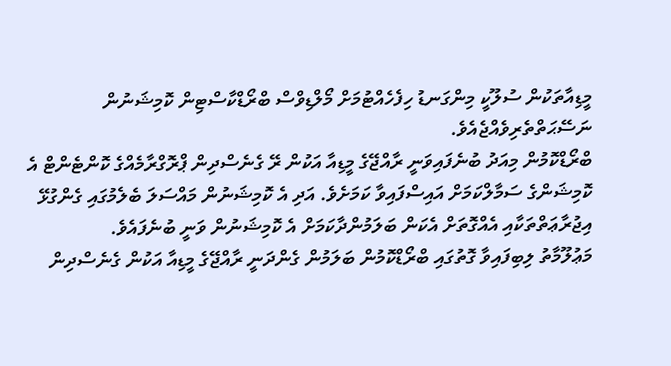މީޑިއާތަކުން ސުލޫކީ މިންގަނޑު ހިފެހެއްޓުމަށް މޯލްޑިވްސް ބްރޯޑްކާސްޓިން ކޮމިޝަނުން ނަސޭޙަތްތެރިވެއްޖެއެވެ.
ބްރޯޑްކޮމުން މިއަދު ބުނެފައިވަނީ ރާއްޖޭގެ މީޑިއާ އަކުން ރޭ ގެނެސްދިން ޕްރޮގްރާމެއްގެ ކޮންޓެންޓް އެ ކޮމިޝަންގެ ސަމާލްކަމަށް އައިސްފައިވާ ކަމަށެވެ. އަދި އެ ކޮމިޝަނުން މައްސަލަ ބެލެމުގައި ގެންގުޅޭ އިޖުރާޢަތްތަކާއި އެއްގޮތަށް އެކަން ބަލަމުންދާކަމަށް އެ ކޮމިޝަނުން ވަނީ ބުނެފައެވެ.
މަޢުލޫމާތު ލިބިފައިވާ ގޮތުގައި ބްރޯޑްކޮމުން ބަލަމުން ގެންދަނީ ރާއްޖޭގެ މީޑިއާ އަކުން ގެނެސްދިން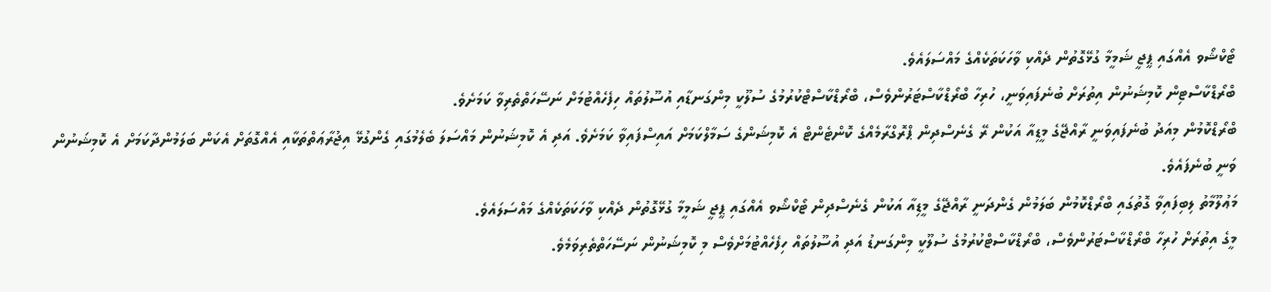ޓޯކްޝޯވ އެއްގައި ޕީޖީ ޝަމީމާ ގުޅޭގޮތުން ދެއްކި ވާހަކަތަކެއްގެ މައްސަލައެވެ.
ބްރޯޑްކާސްޓިން ކޮމިޝަނުން އިތުރަށް ބުނެފައިވަނީ، ހުރިހާ ބްރޯޑްކާސްޓަރުންވެސް، ބްރޯޑްކާސްޓްކުރުމުގެ ސުލޫކީ މިންގަނޑާއި އުސޫލުތައް ހިފެހެއްޓުމަށް ނަސޭހަތްތެރިވާ ކަމަށެވެ.
ބްރޯޑްކޮމުން މިއަދު ބުނެފައިވަނީ ރާއްޖޭގެ މީޑިއާ އަކުން ރޭ ގެނެސްދިން ޕްރޮގްރާމެއްގެ ކޮންޓެންޓް އެ ކޮމިޝަންގެ ސަމާލްކަމަށް އައިސްފައިވާ ކަމަށެވެ. އަދި އެ ކޮމިޝަނުން މައްސަލަ ބެލެމުގައި ގެންގުޅޭ އިޖުރާޢަތްތަކާއި އެއްގޮތަށް އެކަން ބަލަމުންދާކަމަށް އެ ކޮމިޝަނުން ވަނީ ބުނެފައެވެ.
މަޢުލޫމާތު ލިބިފައިވާ ގޮތުގައި ބްރޯޑްކޮމުން ބަލަމުން ގެންދަނީ ރާއްޖޭގެ މީޑިއާ އަކުން ގެނެސްދިން ޓޯކްޝޯވ އެއްގައި ޕީޖީ ޝަމީމާ ގުޅޭގޮތުން ދެއްކި ވާހަކަތަކެއްގެ މައްސަލައެވެ.
މީގެ އިތުރަށް ހުރިހާ ބްރޯޑްކާސްޓަރުންވެސް، ބްރޯޑްކާސްޓްކުރުމުގެ ސުލޫކީ މިންގަނޑު އަދި އުސޫލުތައް ހިފެހެއްޓުމަށްވެސް މި ކޮމިޝަނުން ނަސޭހަތްތެރިވަމެވެ.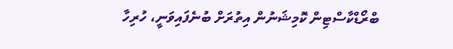ބްރޯޑްކާސްޓިން ކޮމިޝަނުން އިތުރަށް ބުނެފައިވަނީ، ހުރިހާ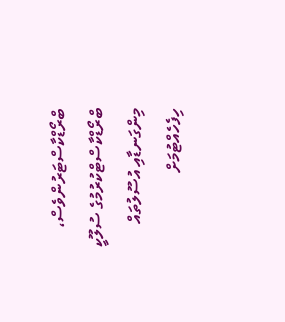ބްރޯޑްކާސްޓަރުންވެސް، ބްރޯޑްކާސްޓްކުރުމުގެ ސުލޫކީ މިންގަނޑާއި އުސޫލުތައް ހިފެހެއްޓުމަށް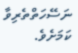ނަސޭހަތްތެރިވާ ކަމަށެވެ.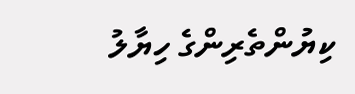ކިޔުންތެރިންގެ ހިޔާލު